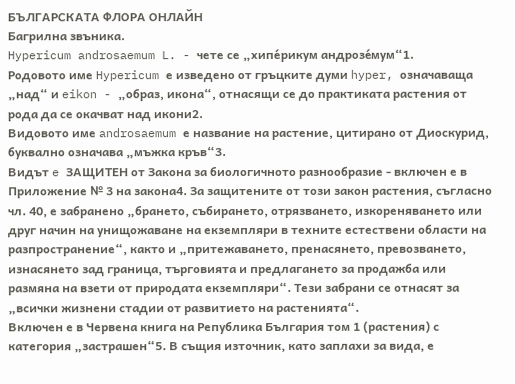БЪЛГАРСКАТА ФЛОРА ОНЛАЙН
Багрилна звъника.
Hypericum androsaemum L. - чете се „хипе́рикум андрозе́мум“1.
Родовото име Hypericum е изведено от гръцките думи hyper, означаваща „над“ и eikon - „образ, икона“, отнасящи се до практиката растения от рода да се окачват над икони2.
Видовото име androsaemum е название на растение, цитирано от Диоскурид, буквално означава „мъжка кръв“3.
Видът e ЗАЩИТЕН от Закона за биологичното разнообразие - включен е в Приложение № 3 на закона4. За защитените от този закон растения, съгласно чл. 40, е забранено „брането, събирането, отрязването, изкореняването или друг начин на унищожаване на екземпляри в техните естествени области на разпространение“, както и „притежаването, пренасянето, превозването, изнасянето зад граница, търговията и предлагането за продажба или размяна на взети от природата екземпляри“. Тези забрани се отнасят за „всички жизнени стадии от развитието на растенията“.
Включен е в Червена книга на Република България том 1 (растения) с категория „застрашен“5. В същия източник, като заплахи за вида, е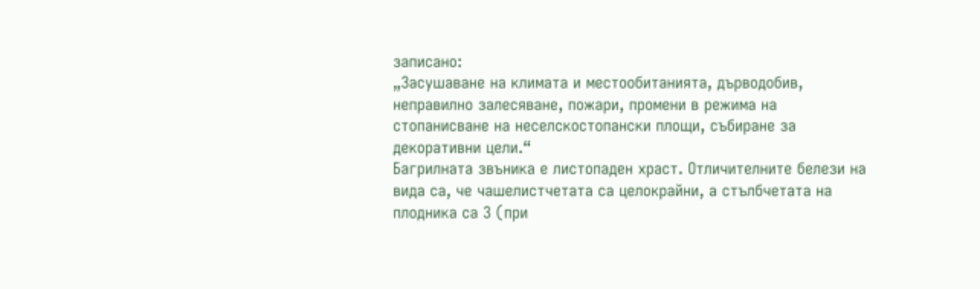записано:
„Засушаване на климата и местообитанията, дърводобив, неправилно залесяване, пожари, промени в режима на стопанисване на неселскостопански площи, събиране за декоративни цели.“
Багрилната звъника е листопаден храст. Отличителните белези на вида са, че чашелистчетата са целокрайни, а стълбчетата на плодника са 3 (при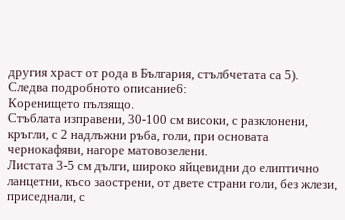другия храст от рода в България, стълбчетата са 5). Следва подробното описание6:
Коренището пълзящо.
Стъблата изправени, 30-100 см високи, с разклонени, кръгли, с 2 надлъжни ръба, голи, при основата чернокафяви, нагоре матовозелени.
Листата 3-5 см дълги, широко яйцевидни до елиптично ланцетни, късо заострени, от двете страни голи, без жлези, приседнали, с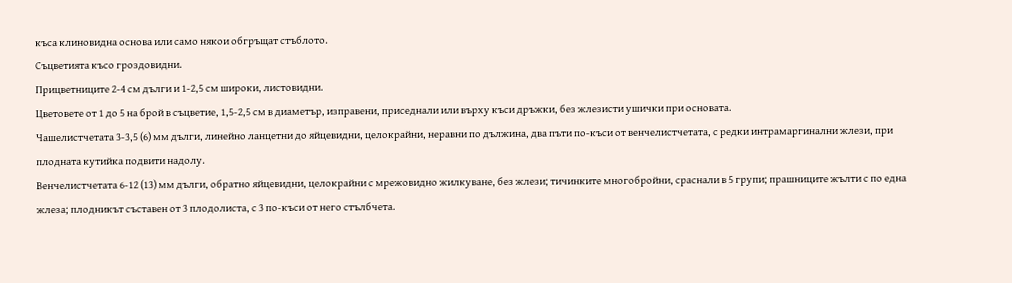къса клиновидна основа или само някои обгръщат стъблото.
Съцветията късо гроздовидни.
Прицветниците 2-4 см дълги и 1-2,5 см широки, листовидни.
Цветовете от 1 до 5 на брой в съцветие, 1,5-2,5 см в диаметър, изправени, приседнали или върху къси дръжки, без жлезисти ушички при основата.
Чашелистчетата 3-3,5 (6) мм дълги, линейно ланцетни до яйцевидни, целокрайни, неравни по дължина, два пъти по-къси от венчелистчетата, с редки интрамаргинални жлези, при плодната кутийка подвити надолу.
Венчелистчетата 6-12 (13) мм дълги, обратно яйцевидни, целокрайни с мрежовидно жилкуване, без жлези; тичинките многобройни, сраснали в 5 групи; прашниците жълти с по една жлеза; плодникът съставен от 3 плодолиста, с 3 по-къси от него стълбчета.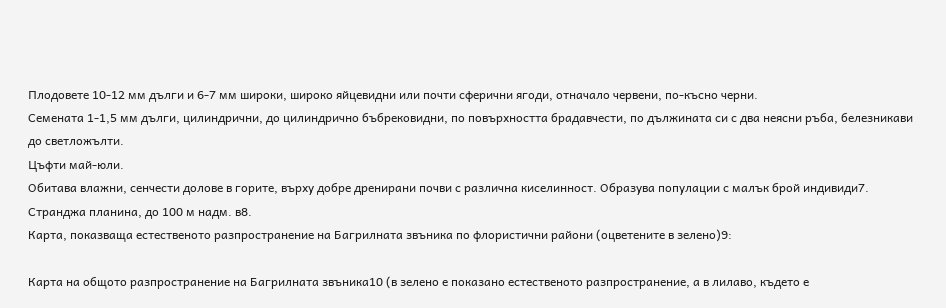Плодовете 10-12 мм дълги и 6-7 мм широки, широко яйцевидни или почти сферични ягоди, отначало червени, по-късно черни.
Семената 1-1,5 мм дълги, цилиндрични, до цилиндрично бъбрековидни, по повърхността брадавчести, по дължината си с два неясни ръба, белезникави до светложълти.
Цъфти май-юли.
Обитава влажни, сенчести долове в горите, върху добре дренирани почви с различна киселинност. Образува популации с малък брой индивиди7.
Странджа планина, до 100 м надм. в8.
Карта, показваща естественото разпространение на Багрилната звъника по флористични райони (оцветените в зелено)9:

Карта на общото разпространение на Багрилната звъника10 (в зелено е показано естественото разпространение, а в лилаво, където е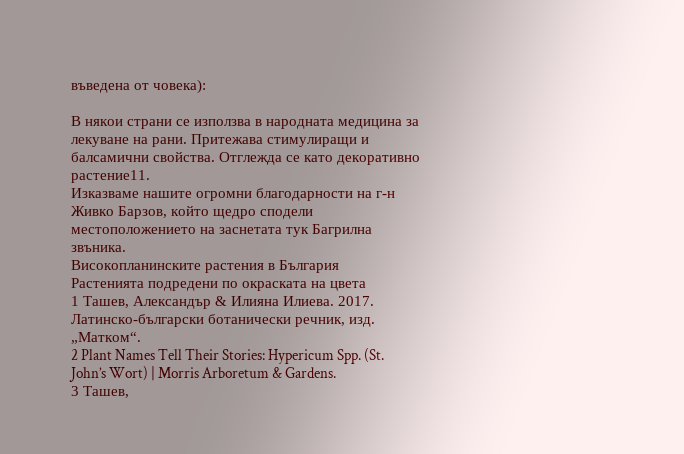въведена от човека):

В някои страни се използва в народната медицина за лекуване на рани. Притежава стимулиращи и балсамични свойства. Отглежда се като декоративно растение11.
Изказваме нашите огромни благодарности на г-н Живко Барзов, който щедро сподели местоположението на заснетата тук Багрилна звъника.
Високопланинските растения в България
Растенията подредени по окраската на цвета
1 Ташев, Александър & Илияна Илиева. 2017. Латинско-български ботанически речник, изд. „Матком“.
2 Plant Names Tell Their Stories: Hypericum Spp. (St. John’s Wort) | Morris Arboretum & Gardens.
3 Ташев,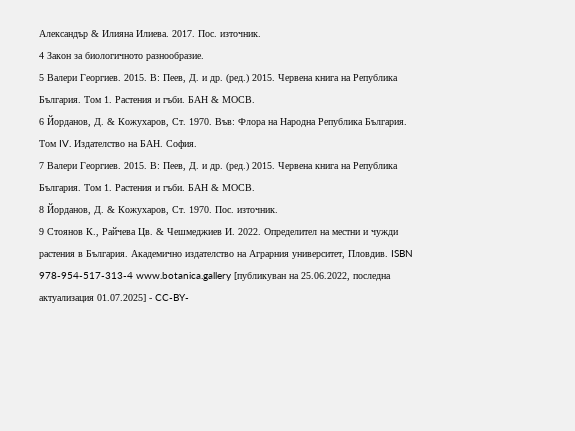Александър & Илияна Илиева. 2017. Пос. източник.
4 Закон за биологичното разнообразие.
5 Валери Георгиев. 2015. В: Пеев, Д. и др. (ред.) 2015. Червена книга на Република България. Том 1. Растения и гъби. БАН & МОСВ.
6 Йорданов, Д. & Кожухаров, Ст. 1970. Във: Флора на Народна Република България. Том IV. Издателство на БАН. София.
7 Валери Георгиев. 2015. В: Пеев, Д. и др. (ред.) 2015. Червена книга на Република България. Том 1. Растения и гъби. БАН & МОСВ.
8 Йорданов, Д. & Кожухаров, Ст. 1970. Пос. източник.
9 Стоянов К., Райчева Цв. & Чешмеджиев И. 2022. Определител на местни и чужди растения в България. Академично издателство на Аграрния университет, Пловдив. ISBN 978-954-517-313-4 www.botanica.gallery [публикуван на 25.06.2022, последна актуализация 01.07.2025] - CC-BY-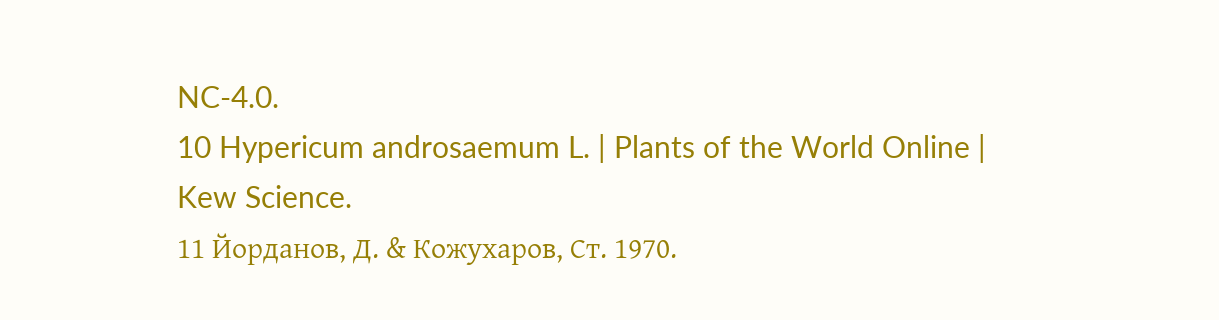NC-4.0.
10 Hypericum androsaemum L. | Plants of the World Online | Kew Science.
11 Йорданов, Д. & Кожухаров, Ст. 1970.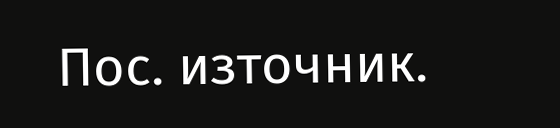Пос. източник.